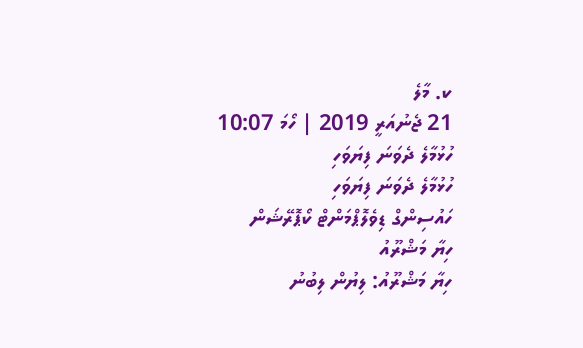ކ. މާލެ
21 ޖެނުއަރީ 2019 | ހޯމަ 10:07
ހުޅުމާލެ ދެވަނަ ފިޔަވަހި
ހުޅުމާލެ ދެވަނަ ފިޔަވަހި
ހައުސިންގް ޑިވެލޮޕްމަންޓް ކޯޕޮރޭޝަން
ހިޔާ މަޝްރޫއު
ހިޔާ މަޝްރޫއު: ލިޔުން ލިބުނު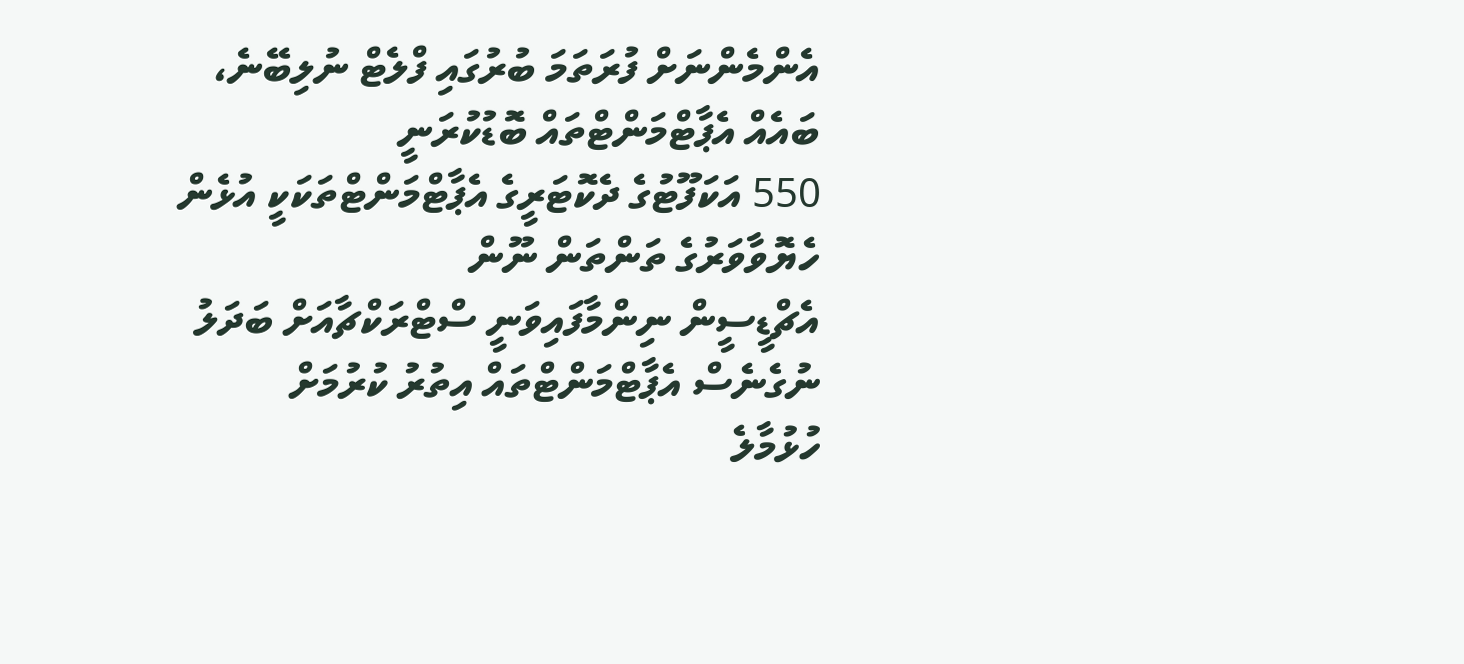އެންމެންނަށް ފުރަތަމަ ބުރުގައި ފްލެޓް ނުލިބޭނެ، ބައެއް އެޕާޓްމަންޓްތައް ބޮޑުކުރަނީ
550 އަކަފޫޓުގެ ދެކޮޓަރީގެ އެޕާޓްމަންޓްތަކަކީ އުޅެން ހެޔޮވާވަރުގެ ތަންތަން ނޫން
އެޗްޑީސީން ނިންމާފައިވަނީ ސްޓްރަކްޗާއަށް ބަދަލު ނުގެނެސް އެޕާޓްމަންޓްތައް އިތުރު ކުރުމަށް
ހުޅުމާލެ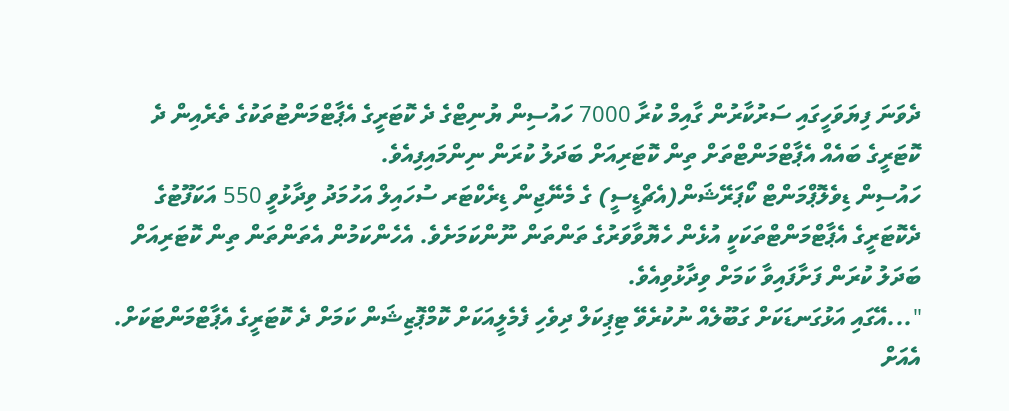ދެވަނަ ފިޔަވަހީގައި ސަރުކާރުން ގާއިމް ކުރާ 7000 ހައުސިން ޔުނިޓްގެ ދެ ކޮޓަރީގެ އެޕާޓްމަންޓުތަކުގެ ތެރެއިން ދެ ކޮޓަރީގެ ބައެއް އެޕާޓްމަންޓްތަށް ތިން ކޮޓަރިއަށް ބަދަލު ކުރަން ނިންމައިފިއެވެ.
ހައުސިން ޑިވެލޮޕްމަންޓް ކޯޕަރޭޝަން(އެޗްޑީސީ) ގެ މެނޭޖިން ޑިރެކްޓަރ ސުހައިލް އަހުމަދު ވިދާޅުވީ 550 އަކަފޫޓުގެ ދެކޮޓަރީގެ އެޕާޓްމަންޓްތަކަކީ އުޅެން ހެޔޮވާވަރުގެ ތަންތަން ނޫންކަމަށެވެ. އެހެންކަމުން އެތަންތަން ތިން ކޮޓަރިއަށް ބަދަލު ކުރަން ފަށާފައިވާ ކަމަށް ވިދާޅުވިއެވެ.
"...އޭގައި އަޅުގަނޑަކަށް ގަބޫލެއް ނުކުރެވޭ ޓިޕިކަލް ދިވެހި ފެމެލީއަކަށް ކޮމްޕޮޒިޝަން ކަމަށް ދެ ކޮޓަރީގެ އެޕާޓްމަންޓަކަށް. އެއަށް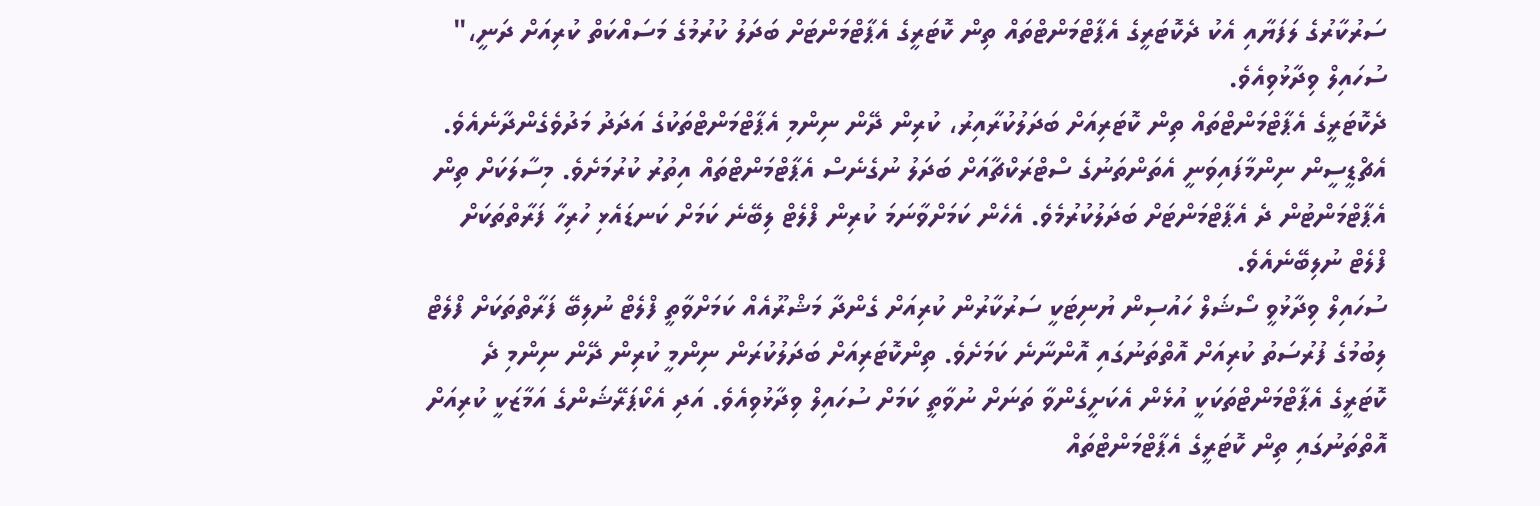ސަރުކާރުގެ ލަފަޔާއި އެކު ދެކޮޓަރީގެ އެޕާޓްމަންޓްތައް ތިން ކޮޓަރީގެ އެޕާޓްމަންޓަށް ބަދަލު ކުރުމުގެ މަސައްކަތް ކުރިއަށް ދަނީ،" ސުހައިލް ވިދާޅުވިއެވެ.
ދެކޮޓަރީގެ އެޕާޓްމަންޓްތައް ތިން ކޮޓަރިއަށް ބަދަލުކުރާއިރު، ކުރިން ދޭން ނިންމި އެޕާޓްމަންޓްތަކުގެ އަދަދު މަދުވެގެންދާނެއެވެ. އެޗްޑީސީން ނިންމާފައިވަނީ އެތަންތަނުގެ ސްޓްރަކްޗާއަށް ބަދަލު ނުގެނެސް އެޕާޓްމަންޓްތައް އިތުރު ކުރުމަށެވެ. މިސާލަކަށް ތިން އެޕާޓްމަންޓުން ދެ އެޕާޓްމަންޓަށް ބަދަލުކުރުމެވެ. އެހެން ކަމަށްވާނަމަ ކުރިން ފްލެޓް ލިބޭނެ ކަމަށް ކަނޑައެޅި ހުރިހާ ފަރާތްތަކަށް ފްލެޓް ނުލިބޭނެއެވެ.
ސުހައިލް ވިދާޅުވީ ސޯޝަލް ހައުސިން ޔުނިޓަކީ ސަރުކާރުން ކުރިއަށް ގެންދާ މަޝްރޫއެއް ކަމަށްވާތީ ފްލެޓް ނުލިބޭ ފަރާތްތަކަށް ފްލެޓް ލިބުމުގެ ފުރުސަތު ކުރިއަށް އޮތްތަނުގައި އޮންނާނެ ކަމަށެވެ. ތިންކޮޓަރިއަށް ބަދަލުކުރަން ނިންމީ ކުރިން ދޭން ނިންމި ދެ ކޮޓަރީގެ އެޕާޓްމަންޓްތަކަކީ އުޅެން އެކަށީގެންވާ ތަނަށް ނުވާތީ ކަމަށް ސުހައިލް ވިދާޅުވިއެވެ. އަދި އެކޯޕަރޭޝަންގެ އަމާޒަކީ ކުރިއަށް އޮތްތަނުގައި ތިން ކޮޓަރީގެ އެޕާޓްމަންޓްތައް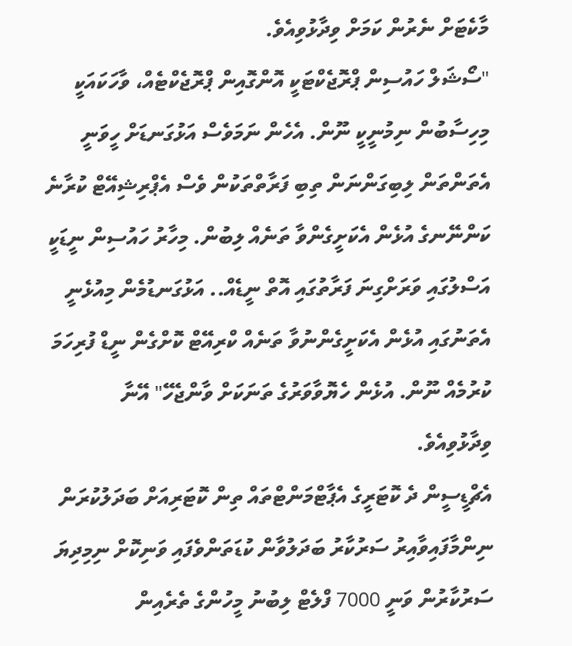މާކެޓަށް ނެރުން ކަމަށް ވިދާޅުވިއެވެ.
"ސޯޝަލް ހައުސިން ޕްރޮޖެކްޓަކީ އޮންގޮއިން ޕްރޮޖެކްޓެއް، ވާހަކައަކީ މިހިސާބުން ނިމުނީކީ ނޫން. އެހެން ނަމަވެސް އަޅުގަނޑަށް ހީވަނީ އެތަންތަން ލިބިގަންނަން ތިބި ފަރާތްތަކުން ވެސް އެޕްރިޝިއޭޓް ކުރާނެ ކަންނޭނގެ އުޅެން އެކަށީގެންވާ ތަނެއް ލިބުން. މިހާރު ހައުސިން ނީޑަކީ އަސްލުގައި ވަރަށްގިނަ ފަރާތުގައި އޮތް ނީޑެއް.. އަޅުގަނޑުމެން މިއުޅެނީ އެތަނުގައި އުޅެން އެކަށީގެންނުވާ ތަނެއް ކްރިއޭޓް ކޮށްގެން ނީޑް ފުރިހަމަ ކުރުމެއް ނޫން. އުޅެން ހެޔޮވާވަރުގެ ތަނަކަށް ވާންޖެހޭ" އޭނާ ވިދާޅުވިއެވެ.
އެޗްޑީސީން ދެ ކޮޓަރީގެ އެޕާޓްމަންޓްތައް ތިން ކޮޓަރިއަށް ބަދަލުކުރަން ނިންމާފައިވާއިރު ސަރުކާރު ބަދަލުވާން ކުޑަތަންވެފައި ވަނިކޮށް ނިމިދިޔަ ސަރުކާރުން ވަނީ 7000 ފްލެޓް ލިބުނު މީހުންގެ ތެރެއިން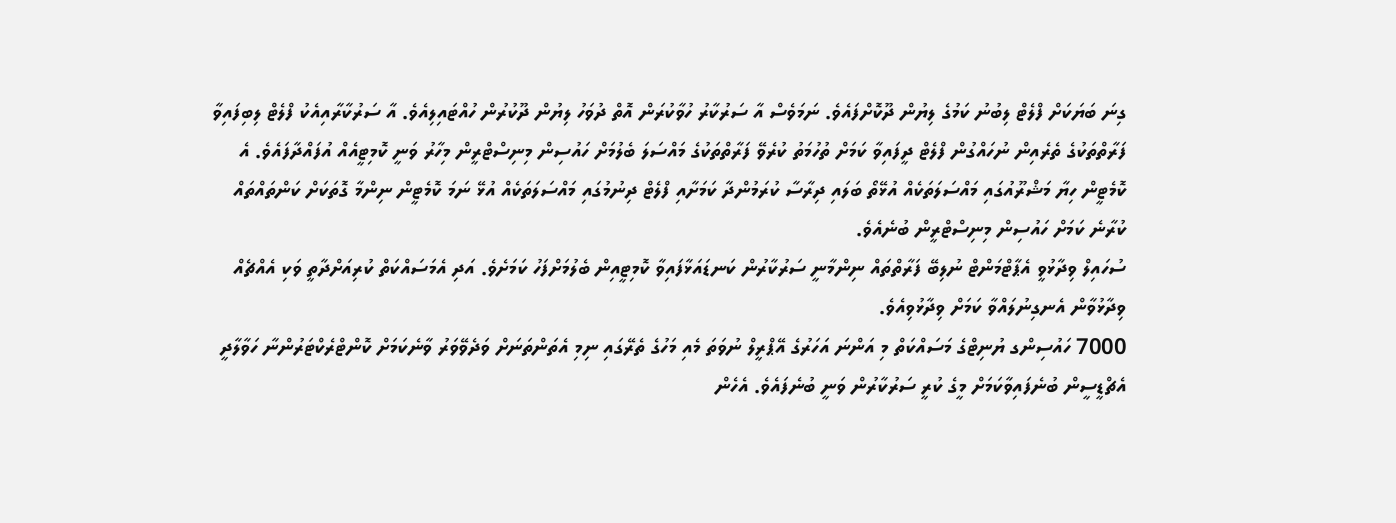ގިނަ ބަޔަކަށް ފްލެޓް ލިބުނު ކަމުގެ ލިޔުން ދޫކޮށްފައެވެ. ނަމަވެސް އާ ސަރުކާރު ހުވާކުރަން އޮތް ދުވަހު ލިޔުން ދޫކުރުން ހުއްޓައިލިއެވެ. އާ ސަރުކާރާއިއެކު ފްލެޓް ލިބިފައިވާ ފަރާތްތަކުގެ ތެރެއިން ނުހައްގުން ފްލެޓް ދީފައިވާ ކަމަށް ތުހުމަތު ކުރެވޭ ފަރާތްތަކުގެ މައްސަލަ ބެލުމަށް ހައުސިން މިނިސްޓްރީން މިހާރު ވަނީ ކޮމިޓީއެއް އުފައްދާފައެވެ. އެ ކޮމެޓީން ހިޔާ މަޝްރޫއުގައި މައްސަލަތަކެއް އުޅޭތޯ ބަލައި ދިރާސާ ކުރަމުންދާ ކަމަށާއި ފްލެޓް ދިނުމުގައި މައްސަލަތަކެއް އުޅޭ ނަމަ ކޮމެޓީން ނިންމާ ގޮތަކަށް ކަންތައްތައް ކުރާނެ ކަމަށް ހައުސިން މިނިސްޓްރީން ބުނެއެވެ.
ސުހައިލް ވިދާޅުވީ އެޕާޓްމަންޓް ނުލިބޭ ފަރާތްތައް ނިންމާނީ ސަރުކާރުން ކަނޑައަޅާފައިވާ ކޮމިޓީއިން ބެލުމަށްފަހު ކަމަށެވެ. އަދި އެމަސައްކަތް ކުރިއަށްދާތީ ވަކި އެއްޗެއް ވިދާޅުވާން އެނގިނުލައްވާ ކަމަށް ވިދާޅުވިއެވެ.
7000 ހައުސިންގ ޔުނިޓްގެ މަސައްކަތް މި އަންނަ އަހަރުގެ އޭޕްރީލް ނުވަތަ މެއި މަހުގެ ތެރޭގައި ނިމި އެތަންތަނަށް ވަދެވޭވަރު ވާނެކަމަށް ކޮންޓްރެކްޓަރުންނާ ހަވާލާދީ އެޗްޑީސީން ބުނެފައިވާކަމަށް މީގެ ކުރީ ސަރުކާރުން ވަނީ ބުނެފައެވެ. އެހެން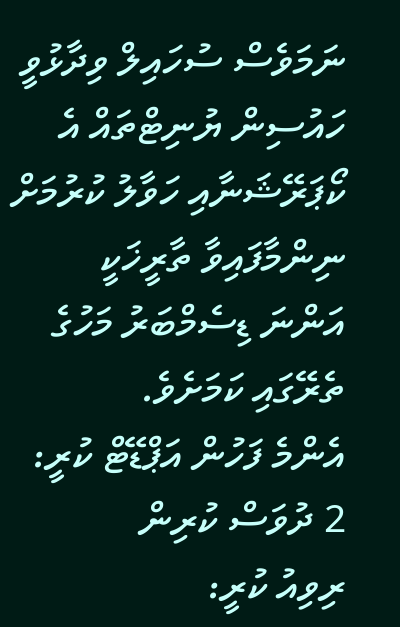ނަމަވެސް ސުހައިލް ވިދާޅުވީ ހައުސިން ޔުނިޓްތައް އެ ކޯޕަރޭޝަނާއި ހަވާލު ކުރުމަށް ނިންމާފައިވާ ތާރީޚަކީ އަންނަ ޑިސެމްބަރު މަހުގެ ތެރޭގައި ކަމަށެވެ.
އެންމެ ފަހުން އަޕްޑޭޓް ކުރީ: 2 ދުވަސް ކުރިން
ރިވިއު ކުރީ: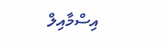އިސްމާއިލް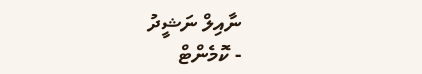ނާއިލް ނަޝީދު
- ކޮމެންޓް